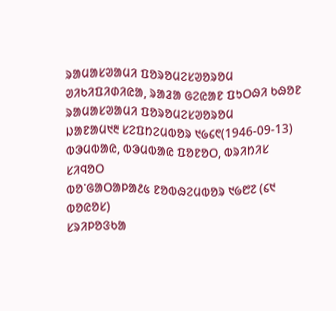ᱨᱟᱢᱟᱥᱣᱟᱢᱤ ᱯᱚᱨᱚᱢᱮᱥᱣᱚᱨᱚᱢ
ᱣᱤᱠᱤᱯᱤᱰᱤᱭᱟ, ᱨᱟᱲᱟ ᱜᱮᱭᱟᱱ ᱯᱩᱛᱷᱤ ᱠᱷᱚᱱ
ᱨᱟᱢᱟᱥᱣᱟᱢᱤ ᱯᱚᱨᱚᱢᱮᱥᱣᱚᱨᱚᱢ
ᱡᱟᱱᱟᱢ᱑᱓ ᱥᱮᱯᱴᱮᱢᱵᱚᱨ ᱑᱙᱔᱖(1946-09-13)
ᱵᱳᱢᱵᱟᱭ, ᱵᱳᱢᱵᱟᱭ ᱯᱚᱱᱚᱛ, ᱵᱨᱤᱴᱤᱥ ᱥᱤᱧᱚᱛ
ᱵᱚᱸᱜᱟᱛᱟᱞᱟ᱒᱕ ᱱᱚᱵᱷᱮᱢᱵᱚᱨ ᱑᱙᱘᱗ (᱔᱑ ᱵᱚᱭᱚᱥ)
ᱥᱨᱤᱞᱚᱝᱠᱟ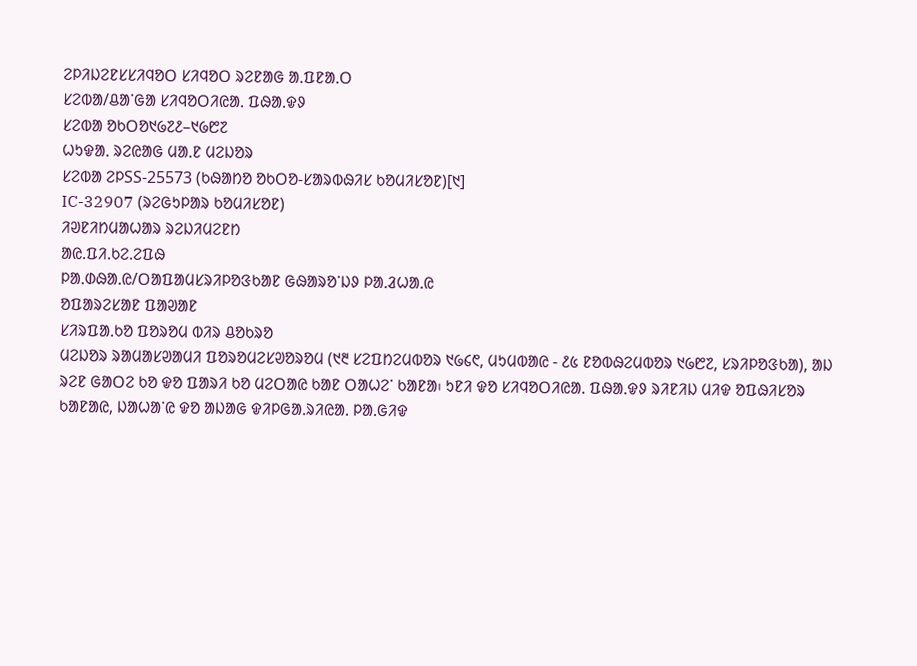ᱮᱞᱤᱡᱮᱱᱥᱥᱤᱧᱚᱛ ᱥᱤᱧᱚᱛ ᱨᱮᱱᱟᱜ ᱟᱹᱯᱱᱟᱹᱛ
ᱥᱮᱵᱟ/ᱪᱟᱸᱜᱟ ᱥᱤᱧᱚᱛᱤᱭᱟᱹ ᱯᱷᱟᱹᱫᱽ
ᱥᱮᱵᱟ ᱚᱠᱛᱚ᱑᱙᱗᱒–᱑᱙᱘᱗
ᱦᱩᱫᱟᱹ ᱨᱮᱭᱟᱜ ᱢᱟᱹᱱ ᱢᱮᱡᱚᱨ
ᱥᱮᱵᱟ ᱮᱞSS-25573 (ᱠᱷᱟᱴᱚ ᱚᱠᱛᱚ-ᱥᱟᱨᱵᱷᱤᱥ ᱠᱚᱢᱤᱥᱚᱱ)[᱑]
IC-32907 (ᱨᱮᱜᱩᱞᱟᱨ ᱠᱚᱢᱤᱥᱚᱱ)
ᱤᱣᱱᱤᱴᱢᱟᱦᱟᱨ ᱨᱮᱡᱤᱢᱮᱱᱴ
ᱟᱭ.ᱯᱤ.ᱠᱮ.ᱮᱯᱷ
ᱞᱟᱹᱰᱷᱟᱹᱭ/ᱛᱟᱯᱟᱢᱥᱨᱤᱞᱚᱝᱠᱟᱱ ᱜᱷᱟᱨᱚᱸᱡᱽ ᱞᱟᱹᱲᱦᱟᱹᱭ
ᱚᱯᱟᱨᱮᱥᱟᱱ ᱯᱟᱣᱟᱱ
ᱥᱤᱨᱯᱟᱹᱠᱚ ᱯᱚᱨᱚᱢ ᱵᱤᱨ ᱪᱚᱠᱨᱚ
ᱢᱮᱡᱚᱨ ᱨᱟᱢᱟᱥᱣᱟᱢᱤ ᱯᱚᱨᱚᱢᱮᱥᱣᱚᱨᱚᱢ (᱑᱓ ᱥᱮᱯᱴᱮᱢᱵᱚᱨ ᱑᱙᱔᱖, ᱢᱩᱢᱵᱟᱭ - ᱒᱕ ᱱᱚᱵᱷᱮᱢᱵᱚᱨ ᱑᱙᱘᱗, ᱥᱨᱤᱞᱚᱝᱠᱟ), ᱟᱡ ᱨᱮᱱ ᱜᱟᱛᱮ ᱠᱚ ᱫᱚ ᱯᱟᱨᱤ ᱠᱚ ᱢᱮᱛᱟᱭ ᱠᱟᱱ ᱛᱟᱦᱮᱸ ᱠᱟᱱᱟ᱾ ᱩᱱᱤ ᱫᱚ ᱥᱤᱧᱚᱛᱤᱭᱟᱹ ᱯᱷᱟᱹᱫᱽ ᱨᱤᱱᱤᱡ ᱢᱤᱫ ᱚᱯᱷᱤᱥᱚᱨ ᱠᱟᱱᱟᱭ, ᱡᱟᱦᱟᱸᱭ ᱫᱚ ᱟᱡᱟᱜ ᱫᱤᱞᱜᱟᱹᱨᱤᱭᱟᱹ ᱞᱟᱹᱜᱤᱫ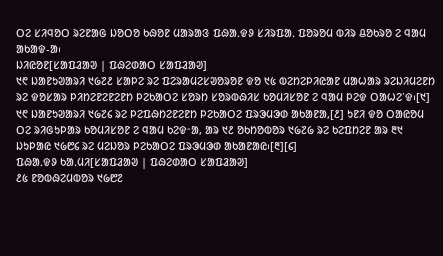ᱛᱮ ᱥᱤᱧᱚᱛ ᱨᱮᱱᱟᱜ ᱡᱚᱛᱚ ᱠᱷᱚᱱ ᱢᱟᱨᱟᱝ ᱯᱷᱟᱹᱫᱽ ᱥᱤᱨᱯᱟᱹ ᱯᱚᱨᱚᱢ ᱵᱤᱨ ᱪᱚᱠᱨᱚ ᱮ ᱧᱟᱢ ᱟᱠᱟᱫ-ᱟ᱾
ᱡᱤᱭᱚᱱ[ᱥᱟᱯᱲᱟᱣ | ᱯᱷᱮᱰᱟᱛ ᱥᱟᱯᱲᱟᱣ]
᱑᱖ ᱡᱟᱱᱩᱣᱟᱨᱤ ᱑᱙᱗᱒ ᱥᱟᱞᱮ ᱨᱮ ᱯᱮᱨᱟᱢᱮᱥᱣᱚᱨᱚᱱ ᱫᱚ ᱑᱕ ᱵᱮᱴᱮᱞᱤᱭᱟᱱ ᱢᱟᱦᱟᱨ ᱨᱮᱡᱤᱢᱮᱱᱴ ᱨᱮ ᱫᱚᱥᱟᱨ ᱞᱤᱴᱮᱱᱮᱱᱮᱱᱴ ᱞᱮᱠᱟᱛᱮ ᱥᱚᱨᱴ ᱥᱚᱨᱵᱷᱤᱥ ᱠᱚᱢᱤᱥᱚᱱ ᱮ ᱧᱟᱢ ᱞᱮᱫ ᱛᱟᱦᱮᱸᱫ᱾[᱑] ᱑᱖ ᱡᱟᱱᱩᱣᱟᱨᱤ ᱑᱙᱗᱔ ᱨᱮ ᱞᱮᱯᱷᱴᱮᱱᱮᱱᱴ ᱞᱮᱠᱟᱛᱮ ᱯᱨᱳᱢᱳᱰ ᱟᱠᱟᱱᱟ,[᱒] ᱩᱱᱤ ᱫᱚ ᱛᱟᱭᱚᱢ ᱛᱮ ᱨᱤᱜᱩᱞᱟᱨ ᱠᱚᱢᱤᱥᱚᱱ ᱮ ᱧᱟᱢ ᱠᱮᱫᱼᱟ, ᱟᱨ ᱑᱒ ᱚᱠᱴᱚᱵᱚᱨ ᱑᱙᱗᱙ ᱨᱮ ᱠᱮᱯᱴᱮᱱ ᱟᱨ ᱓᱑ ᱡᱩᱞᱟᱭ ᱑᱙᱘᱔ ᱨᱮ ᱢᱮᱡᱚᱨ ᱞᱮᱠᱟᱛᱮ ᱯᱨᱳᱢᱳᱰ ᱟᱠᱟᱱᱟᱭ᱾[᱓][᱔]
ᱯᱷᱟᱹᱫᱽ ᱠᱟᱹᱢᱤ[ᱥᱟᱯᱲᱟᱣ | ᱯᱷᱮᱰᱟᱛ ᱥᱟᱯᱲᱟᱣ]
᱒᱕ ᱱᱚᱵᱷᱮᱢᱵᱚᱨ ᱑᱙᱘᱗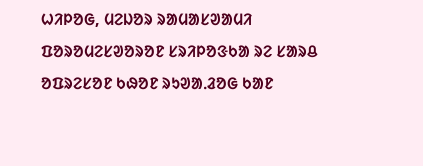ᱦᱤᱞᱚᱜ, ᱢᱮᱡᱚᱨ ᱨᱟᱢᱟᱥᱣᱟᱢᱤ ᱯᱚᱨᱚᱢᱮᱥᱣᱚᱨᱚᱱ ᱥᱨᱤᱞᱚᱝᱠᱟ ᱨᱮ ᱥᱟᱨᱪ ᱚᱯᱨᱮᱥᱚᱱ ᱠᱷᱚᱱ ᱨᱩᱣᱟᱹᱲᱚᱜ ᱠᱟᱱ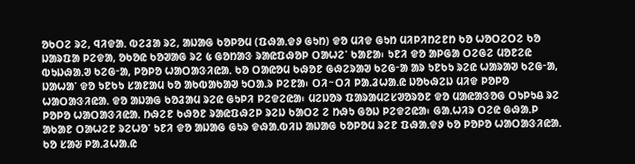ᱚᱠᱛᱮ ᱨᱮ, ᱧᱤᱫᱟᱹ ᱵᱮᱲᱟ ᱨᱮ, ᱟᱡᱟᱜ ᱠᱚᱞᱚᱢ (ᱯᱷᱟᱹᱫᱽ ᱜᱩᱴ) ᱫᱚ ᱢᱤᱫ ᱜᱩᱴ ᱢᱤᱞᱤᱴᱮᱱᱴ ᱠᱚ ᱦᱚᱛᱮᱛᱮ ᱠᱚ ᱡᱟᱨᱯᱟ ᱞᱮᱫᱟ, ᱚᱠᱚᱭ ᱠᱚᱣᱟᱜ ᱨᱮ ᱕ ᱜᱚᱴᱟᱝ ᱨᱟᱭᱯᱷᱚᱞ ᱛᱟᱦᱮᱸ ᱠᱟᱱᱟ᱾ ᱩᱱᱤ ᱫᱚ ᱟᱞᱜᱟ ᱛᱮᱜᱮ ᱢᱚᱱᱮᱭ ᱵᱩᱡᱷᱟᱹᱣ ᱠᱮᱜᱼᱟ, ᱞᱚᱞᱚ ᱦᱟᱛᱟᱝᱤᱭᱟᱹ ᱠᱚ ᱛᱟᱭᱚᱢ ᱠᱷᱚᱱ ᱜᱷᱮᱨᱟᱣ ᱠᱮᱜᱼᱟ ᱟᱨ ᱩᱱᱠᱩ ᱨᱮᱭ ᱦᱟᱨᱟᱣ ᱠᱮᱜᱼᱟ, ᱡᱟᱦᱟᱸ ᱫᱚ ᱩᱱᱠᱩ ᱥᱟᱱᱟᱢ ᱠᱚ ᱟᱠᱵᱟᱠᱟᱣ ᱩᱛᱟᱹᱨ ᱞᱮᱱᱟ᱾ ᱛᱤᱻᱛᱤ ᱞᱟᱹᱲᱦᱟᱹᱭ ᱡᱚᱠᱷᱮᱡ ᱢᱤᱫ ᱞᱚᱞᱚ ᱦᱟᱛᱟᱝᱤᱭᱟᱹ ᱫᱚ ᱟᱡᱟᱜ ᱠᱚᱲᱟᱢ ᱨᱮᱭ ᱜᱩᱞᱤ ᱞᱮᱫᱮᱭᱟ᱾ ᱢᱮᱡᱚᱨ ᱯᱟᱨᱟᱢᱮᱥᱣᱚᱨᱚᱱ ᱫᱚ ᱢᱟᱭᱟᱝᱚᱜ ᱛᱩᱞᱩᱪ ᱨᱮ ᱞᱚᱞᱚ ᱦᱟᱛᱟᱝᱤᱭᱟᱹ ᱴᱷᱮᱱ ᱠᱷᱚᱱ ᱨᱟᱭᱯᱷᱮᱞ ᱨᱮᱡ ᱠᱟᱛᱮ ᱮ ᱴᱷᱩ ᱜᱚᱡ ᱞᱮᱫᱮᱭᱟ᱾ ᱜᱟᱹᱦᱤᱨ ᱛᱮᱭ ᱜᱷᱟᱹᱞ ᱟᱠᱟᱱ ᱛᱟᱦᱮᱱ ᱨᱮᱦᱚᱸ ᱩᱱᱤ ᱫᱚ ᱟᱡᱟᱜ ᱜᱩᱨ ᱫᱷᱟᱹᱵᱤᱡ ᱟᱡᱟᱜ ᱠᱚᱞᱚᱢ ᱨᱮᱱ ᱯᱷᱟᱹᱫᱽ ᱠᱚ ᱞᱚᱞᱚ ᱦᱟᱛᱟᱝᱤᱭᱟᱹ ᱠᱚ ᱥᱟᱶ ᱞᱟᱹᱲᱦᱟᱹᱭ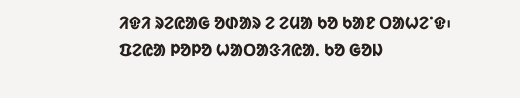ᱤᱫᱤ ᱨᱮᱭᱟᱜ ᱚᱰᱟᱨ ᱮ ᱮᱢᱟ ᱠᱚ ᱠᱟᱱ ᱛᱟᱦᱮᱸᱫ᱾ ᱯᱮᱭᱟ ᱞᱚᱞᱚ ᱦᱟᱛᱟᱝᱤᱭᱟᱹ ᱠᱚ ᱜᱚᱡ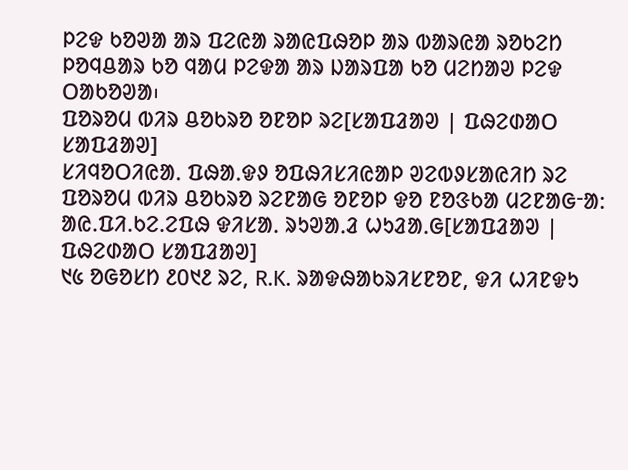ᱞᱮᱫ ᱠᱚᱣᱟ ᱟᱨ ᱯᱮᱭᱟ ᱨᱟᱭᱯᱷᱚᱞ ᱟᱨ ᱵᱟᱨᱭᱟ ᱨᱚᱠᱮᱴ ᱞᱚᱧᱪᱟᱨ ᱠᱚ ᱧᱟᱢ ᱞᱮᱫᱟ ᱟᱨ ᱡᱟᱨᱯᱟ ᱠᱚ ᱢᱮᱴᱟᱣ ᱞᱮᱫ ᱛᱟᱠᱚᱣᱟ᱾
ᱯᱚᱨᱚᱢ ᱵᱤᱨ ᱪᱚᱠᱨᱚ ᱚᱱᱚᱞ ᱨᱮ[ᱥᱟᱯᱲᱟᱣ | ᱯᱷᱮᱰᱟᱛ ᱥᱟᱯᱲᱟᱣ]
ᱥᱤᱧᱚᱛᱤᱭᱟᱹ ᱯᱷᱟᱹᱫᱽ ᱚᱯᱷᱤᱥᱤᱭᱟᱞ ᱣᱮᱵᱽᱥᱟᱭᱤᱴ ᱨᱮ ᱯᱚᱨᱚᱢ ᱵᱤᱨ ᱪᱚᱠᱨᱚ ᱨᱮᱱᱟᱜ ᱚᱱᱚᱞ ᱫᱚ ᱱᱚᱝᱠᱟ ᱢᱮᱱᱟᱜᱼᱟ:
ᱟᱭ.ᱯᱤ.ᱠᱮ.ᱮᱯᱷ ᱫᱤᱥᱟᱹ ᱨᱩᱣᱟᱹᱲ ᱦᱩᱲᱟᱹᱜ[ᱥᱟᱯᱲᱟᱣ | ᱯᱷᱮᱰᱟᱛ ᱥᱟᱯᱲᱟᱣ]
᱑᱕ ᱚᱜᱚᱥᱴ ᱒᱐᱑᱒ ᱨᱮ, R.K. ᱨᱟᱫᱷᱟᱠᱨᱤᱥᱱᱚᱱ, ᱫᱤ ᱦᱤᱱᱫᱩ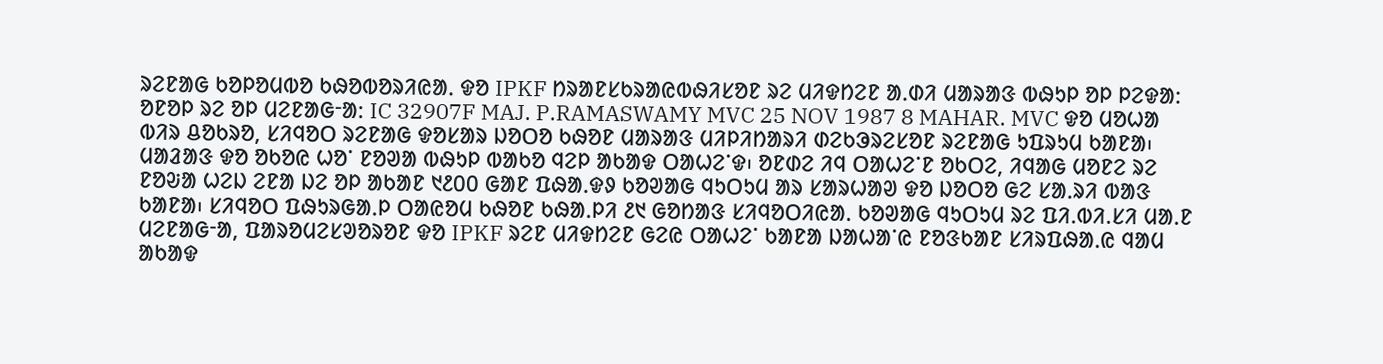ᱨᱮᱱᱟᱜ ᱠᱚᱞᱚᱢᱵᱚ ᱠᱷᱚᱵᱚᱨᱤᱭᱟᱹ ᱫᱚ IPKF ᱴᱨᱟᱱᱥᱠᱨᱟᱭᱵᱷᱤᱥᱚᱱ ᱨᱮ ᱢᱤᱫᱴᱮᱱ ᱟᱹᱰᱤ ᱢᱟᱨᱟᱝ ᱵᱷᱩᱞ ᱚᱞ ᱞᱮᱫᱟ: ᱚᱱᱚᱞ ᱨᱮ ᱚᱞ ᱢᱮᱱᱟᱜᱼᱟ: IC 32907F MAJ. P.RAMASWAMY MVC 25 NOV 1987 8 MAHAR. MVC ᱫᱚ ᱢᱚᱦᱟ ᱵᱤᱨ ᱪᱚᱠᱨᱚ, ᱥᱤᱧᱚᱛ ᱨᱮᱱᱟᱜ ᱫᱚᱥᱟᱨ ᱡᱚᱛᱚ ᱠᱷᱚᱱ ᱢᱟᱨᱟᱝ ᱢᱤᱞᱤᱴᱟᱨᱤ ᱰᱮᱠᱳᱨᱮᱥᱚᱱ ᱨᱮᱱᱟᱜ ᱩᱯᱨᱩᱢ ᱠᱟᱱᱟ᱾ ᱢᱟᱲᱟᱝ ᱫᱚ ᱚᱠᱚᱭ ᱦᱚᱸ ᱱᱚᱣᱟ ᱵᱷᱩᱞ ᱵᱟᱠᱚ ᱧᱮᱞ ᱟᱠᱟᱫ ᱛᱟᱦᱮᱸᱫ᱾ ᱚᱱᱰᱮ ᱤᱧ ᱛᱟᱦᱮᱸᱱ ᱚᱠᱛᱮ, ᱤᱧᱟᱜ ᱢᱚᱱᱮ ᱨᱮ ᱱᱚᱶᱟ ᱦᱮᱡ ᱮᱱᱟ ᱡᱮ ᱚᱞ ᱟᱠᱟᱱ ᱑᱒᱐᱐ ᱜᱟᱱ ᱯᱷᱟᱹᱫᱽ ᱠᱚᱣᱟᱜ ᱧᱩᱛᱩᱢ ᱟᱨ ᱥᱟᱨᱦᱟᱣ ᱫᱚ ᱡᱚᱛᱚ ᱜᱮ ᱥᱟᱹᱨᱤ ᱵᱟᱝ ᱠᱟᱱᱟ᱾ ᱥᱤᱧᱚᱛ ᱯᱷᱩᱨᱜᱟᱹᱞ ᱛᱟᱭᱚᱢ ᱠᱷᱚᱱ ᱠᱷᱟᱹᱞᱤ ᱒᱑ ᱜᱚᱴᱟᱝ ᱥᱤᱧᱚᱛᱤᱭᱟᱹ ᱠᱚᱣᱟᱜ ᱧᱩᱛᱩᱢ ᱨᱮ ᱯᱤ.ᱵᱤ.ᱥᱤ ᱢᱟᱹᱱ ᱢᱮᱱᱟᱜᱼᱟ, ᱯᱟᱨᱚᱢᱮᱥᱣᱚᱨᱚᱱ ᱫᱚ IPKF ᱨᱮᱱ ᱢᱤᱫᱴᱮᱱ ᱜᱮᱭ ᱛᱟᱦᱮᱸ ᱠᱟᱱᱟ ᱡᱟᱦᱟᱸᱭ ᱱᱚᱝᱠᱟᱱ ᱥᱤᱨᱯᱷᱟᱹᱭ ᱧᱟᱢ ᱟᱠᱟᱫ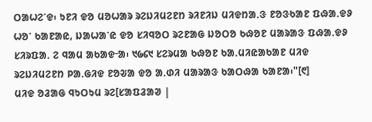ᱛᱟᱦᱮᱸᱫ᱾ ᱩᱱᱤ ᱫᱚ ᱢᱚᱦᱟᱨ ᱨᱮᱡᱤᱢᱮᱱᱴ ᱨᱤᱱᱤᱡ ᱢᱤᱫᱴᱟᱹᱝ ᱱᱚᱝᱠᱟᱱ ᱯᱷᱟᱹᱫᱽ ᱦᱚᱸ ᱠᱟᱱᱟᱭ, ᱡᱟᱦᱟᱸᱭ ᱫᱚ ᱥᱤᱧᱚᱛ ᱨᱮᱱᱟᱜ ᱡᱚᱛᱚ ᱠᱷᱚᱱ ᱢᱟᱨᱟᱝ ᱯᱷᱟᱹᱫᱽ ᱥᱤᱨᱯᱟᱹ ᱮ ᱧᱟᱢ ᱟᱠᱟᱫᱼᱟ᱾ ᱑᱙᱔᱑ ᱥᱮᱨᱢᱟ ᱠᱷᱚᱱ ᱠᱟᱹᱢᱤᱭᱟᱠᱟᱱ ᱢᱤᱫ ᱨᱮᱡᱤᱢᱮᱱᱴ ᱞᱟᱹᱜᱤᱫ ᱱᱚᱶᱟ ᱫᱚ ᱟᱹᱰᱤ ᱢᱟᱨᱟᱝ ᱠᱟᱛᱷᱟ ᱠᱟᱱᱟ᱾"[᱖]
ᱢᱤᱫ ᱚᱲᱟᱜ ᱧᱩᱛᱩᱢ ᱨᱮ[ᱥᱟᱯᱲᱟᱣ |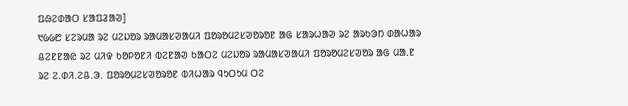ᱯᱷᱮᱰᱟᱛ ᱥᱟᱯᱲᱟᱣ]
᱑᱙᱙᱘ ᱥᱮᱨᱢᱟ ᱨᱮ ᱢᱮᱡᱚᱨ ᱨᱟᱢᱟᱥᱣᱟᱢᱤ ᱯᱚᱨᱚᱢᱮᱥᱣᱚᱨᱚᱱ ᱟᱜ ᱥᱟᱨᱦᱟᱣ ᱨᱮ ᱟᱨᱠᱳᱴ ᱰᱟᱦᱟᱨ ᱪᱮᱱᱱᱟᱭ ᱨᱮ ᱢᱤᱫ ᱠᱚᱞᱚᱱᱤ ᱵᱮᱱᱟᱣ ᱠᱟᱛᱮ ᱢᱮᱡᱚᱨ ᱨᱟᱢᱟᱥᱣᱟᱢᱤ ᱯᱚᱨᱚᱢᱮᱥᱣᱚᱨ ᱟᱜ ᱢᱟᱹᱱ ᱨᱮ ᱮ.ᱰᱤ.ᱮᱪ.ᱳ. ᱯᱚᱨᱚᱢᱮᱥᱣᱚᱨᱚᱱ ᱵᱤᱦᱟᱨ ᱧᱩᱛᱩᱢ ᱛᱮ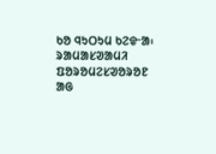ᱠᱚ ᱧᱩᱛᱩᱢ ᱠᱮᱫᱼᱟ᱾
ᱨᱟᱢᱟᱥᱣᱟᱢᱤ ᱯᱚᱨᱚᱢᱮᱥᱣᱚᱨᱚᱱ ᱟᱜ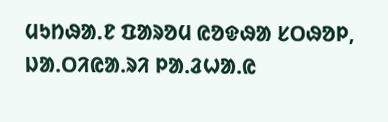ᱢᱩᱴᱷᱟᱹᱱ ᱯᱟᱨᱚᱢ ᱭᱚᱫᱷᱟ ᱥᱛᱷᱚᱞ, ᱡᱟᱹᱛᱤᱭᱟᱹᱨᱤ ᱞᱟᱹᱲᱦᱟᱹᱭ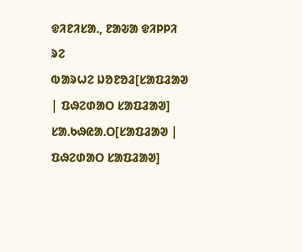ᱫᱤᱱᱤᱥᱟᱹ, ᱱᱟᱶᱟ ᱫᱤᱞᱞᱤ ᱨᱮ
ᱵᱟᱨᱦᱮ ᱡᱚᱱᱚᱲ[ᱥᱟᱯᱲᱟᱣ | ᱯᱷᱮᱰᱟᱛ ᱥᱟᱯᱲᱟᱣ]
ᱥᱟᱹᱠᱷᱭᱟᱹᱛ[ᱥᱟᱯᱲᱟᱣ | ᱯᱷᱮᱰᱟᱛ ᱥᱟᱯᱲᱟᱣ]